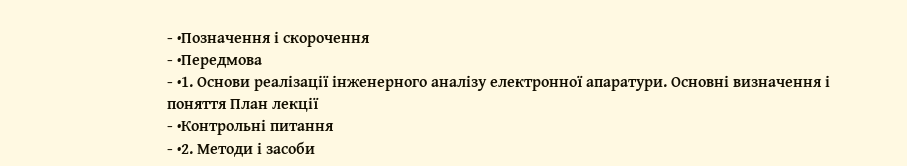- •Позначення і скорочення
- •Передмова
- •1. Основи реалізації інженерного аналізу електронної апаратури. Основні визначення і поняття План лекції
- •Контрольні питання
- •2. Методи і засоби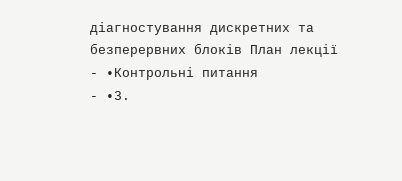діагностування дискретних та безперервних блоків План лекції
- •Контрольні питання
- •3.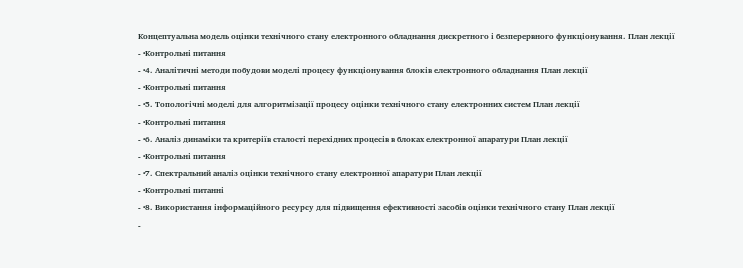Концептуальна модель оцінки технічного стану електронного обладнання дискретного і безперервного функціонування. План лекції
- •Контрольні питання
- •4. Аналітичні методи побудови моделі процесу функціонування блоків електронного обладнання План лекції
- •Контрольні питання
- •5. Топологічні моделі для алгоритмізації процесу оцінки технічного стану електронних систем План лекції
- •Контрольні питання
- •6. Аналіз динаміки та критеріїв сталості перехідних процесів в блоках електронної апаратури План лекції
- •Контрольні питання
- •7. Спектральний аналіз оцінки технічного стану електронної апаратури План лекції
- •Контрольні питанні
- •8. Використання інформаційного ресурсу для підвищення ефективності засобів оцінки технічного стану План лекції
-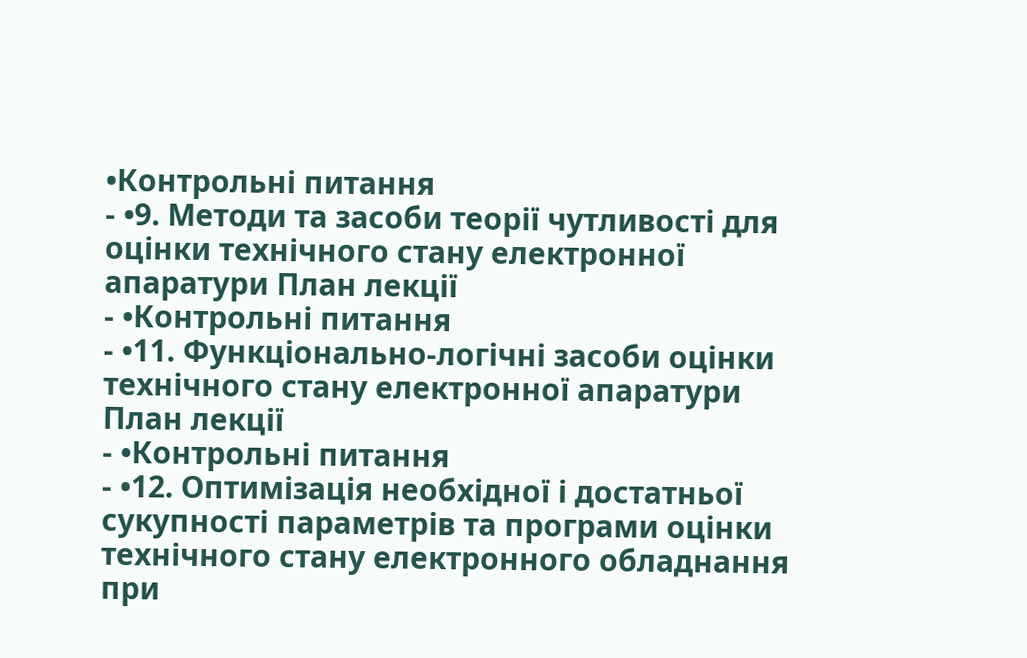•Контрольні питання
- •9. Методи та засоби теорії чутливості для оцінки технічного стану електронної апаратури План лекції
- •Контрольні питання
- •11. Функціонально-логічні засоби оцінки технічного стану електронної апаратури План лекції
- •Контрольні питання
- •12. Оптимізація необхідної і достатньої сукупності параметрів та програми оцінки технічного стану електронного обладнання при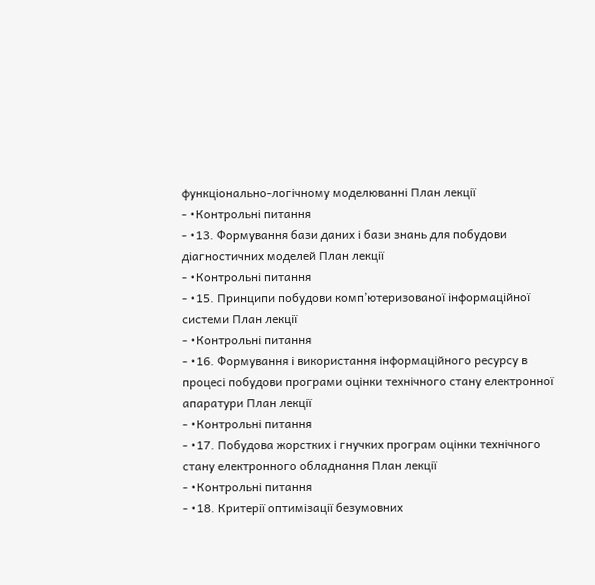функціонально-логічному моделюванні План лекції
- •Контрольні питання
- •13. Формування бази даних і бази знань для побудови діагностичних моделей План лекції
- •Контрольні питання
- •15. Принципи побудови комп’ютеризованої інформаційної системи План лекції
- •Контрольні питання
- •16. Формування і використання інформаційного ресурсу в процесі побудови програми оцінки технічного стану електронної апаратури План лекції
- •Контрольні питання
- •17. Побудова жорстких і гнучких програм оцінки технічного стану електронного обладнання План лекції
- •Контрольні питання
- •18. Критерії оптимізації безумовних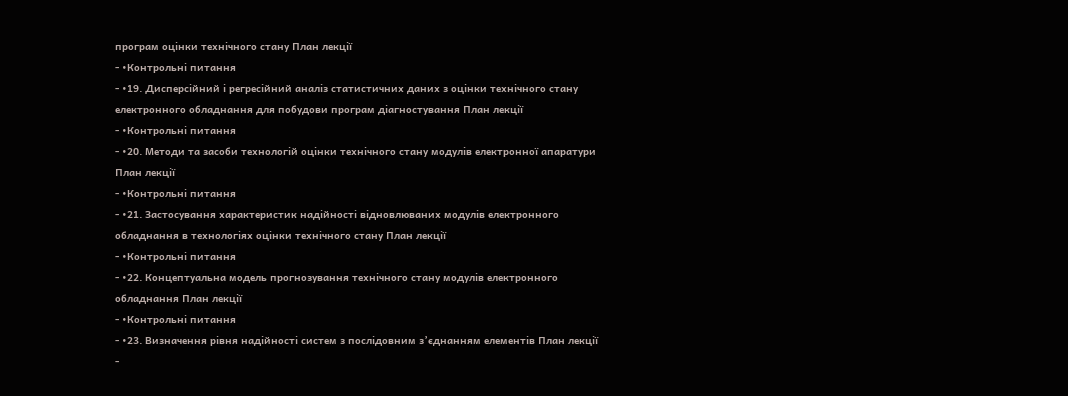програм оцінки технічного стану План лекції
- •Контрольні питання
- •19. Дисперсійний і регресійний аналіз статистичних даних з оцінки технічного стану електронного обладнання для побудови програм діагностування План лекції
- •Контрольні питання
- •20. Методи та засоби технологій оцінки технічного стану модулів електронної апаратури План лекції
- •Контрольні питання
- •21. Застосування характеристик надійності відновлюваних модулів електронного обладнання в технологіях оцінки технічного стану План лекції
- •Контрольні питання
- •22. Концептуальна модель прогнозування технічного стану модулів електронного обладнання План лекції
- •Контрольні питання
- •23. Визначення рівня надійності систем з послідовним з’єднанням елементів План лекції
-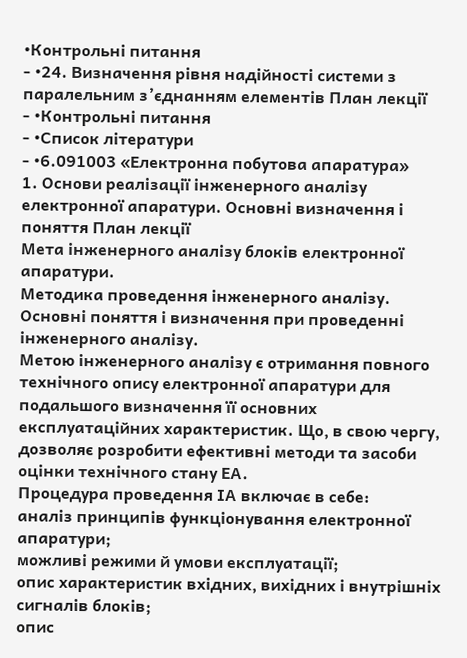•Контрольні питання
- •24. Визначення рівня надійності системи з паралельним з’єднанням елементів План лекції
- •Контрольні питання
- •Список літератури
- •6.091003 «Електронна побутова апаратура»
1. Основи реалізації інженерного аналізу електронної апаратури. Основні визначення і поняття План лекції
Мета інженерного аналізу блоків електронної апаратури.
Методика проведення інженерного аналізу.
Основні поняття і визначення при проведенні інженерного аналізу.
Метою інженерного аналізу є отримання повного технічного опису електронної апаратури для подальшого визначення її основних експлуатаційних характеристик. Що, в свою чергу, дозволяє розробити ефективні методи та засоби оцінки технічного стану ЕА.
Процедура проведення ІА включає в себе:
аналіз принципів функціонування електронної апаратури;
можливі режими й умови експлуатації;
опис характеристик вхідних, вихідних і внутрішніх сигналів блоків;
опис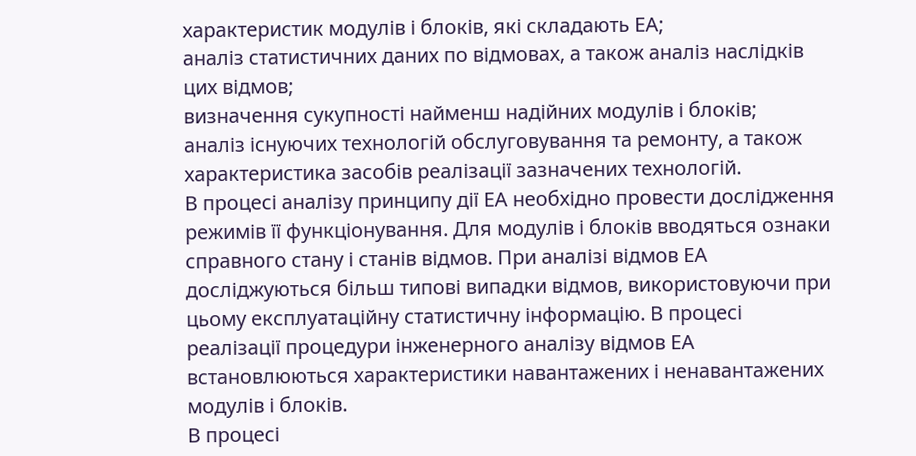характеристик модулів і блоків, які складають ЕА;
аналіз статистичних даних по відмовах, а також аналіз наслідків цих відмов;
визначення сукупності найменш надійних модулів і блоків;
аналіз існуючих технологій обслуговування та ремонту, а також характеристика засобів реалізації зазначених технологій.
В процесі аналізу принципу дії ЕА необхідно провести дослідження режимів її функціонування. Для модулів і блоків вводяться ознаки справного стану і станів відмов. При аналізі відмов ЕА досліджуються більш типові випадки відмов, використовуючи при цьому експлуатаційну статистичну інформацію. В процесі реалізації процедури інженерного аналізу відмов ЕА встановлюються характеристики навантажених і ненавантажених модулів і блоків.
В процесі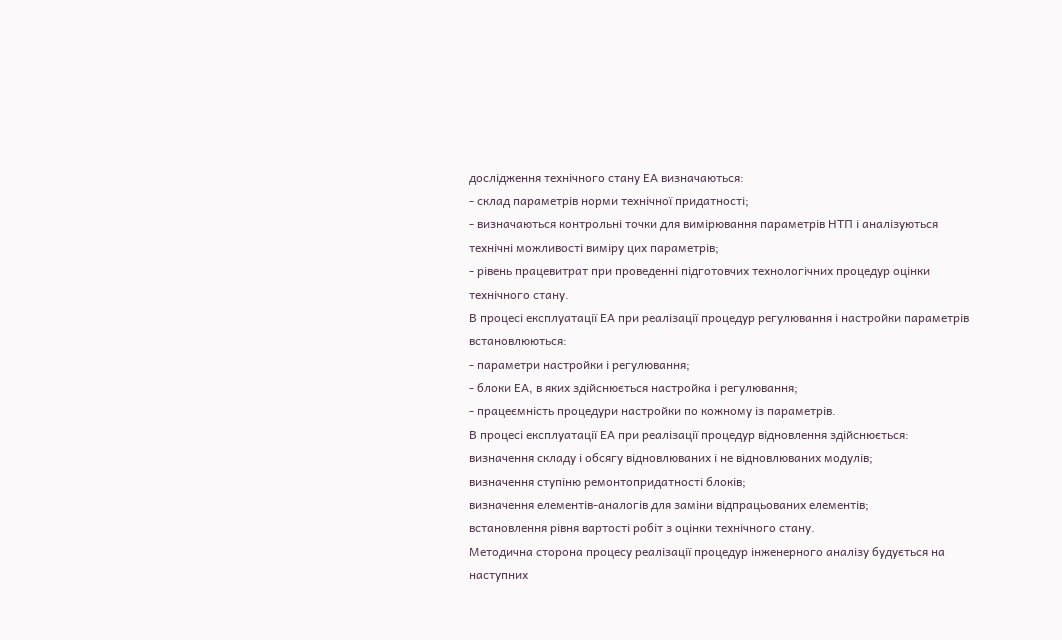дослідження технічного стану ЕА визначаються:
- склад параметрів норми технічної придатності;
- визначаються контрольні точки для вимірювання параметрів НТП і аналізуються технічні можливості виміру цих параметрів;
- рівень працевитрат при проведенні підготовчих технологічних процедур оцінки технічного стану.
В процесі експлуатації ЕА при реалізації процедур регулювання і настройки параметрів встановлюються:
- параметри настройки і регулювання;
- блоки ЕА, в яких здійснюється настройка і регулювання;
- працеємність процедури настройки по кожному із параметрів.
В процесі експлуатації ЕА при реалізації процедур відновлення здійснюється:
визначення складу і обсягу відновлюваних і не відновлюваних модулів;
визначення ступіню ремонтопридатності блоків;
визначення елементів-аналогів для заміни відпрацьованих елементів;
встановлення рівня вартості робіт з оцінки технічного стану.
Методична сторона процесу реалізації процедур інженерного аналізу будується на наступних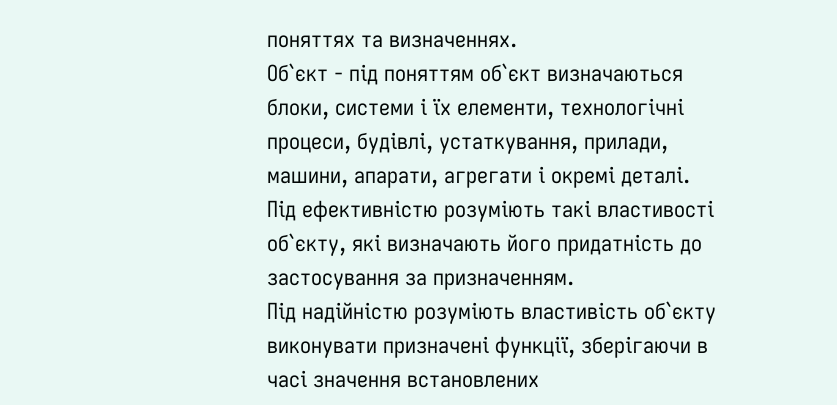поняттях та визначеннях.
Об`єкт - під поняттям об`єкт визначаються блоки, системи і їх елементи, технологічні процеси, будівлі, устаткування, прилади, машини, апарати, агрегати і окремі деталі.
Під ефективністю розуміють такі властивості об`єкту, які визначають його придатність до застосування за призначенням.
Під надійністю розуміють властивість об`єкту виконувати призначені функції, зберігаючи в часі значення встановлених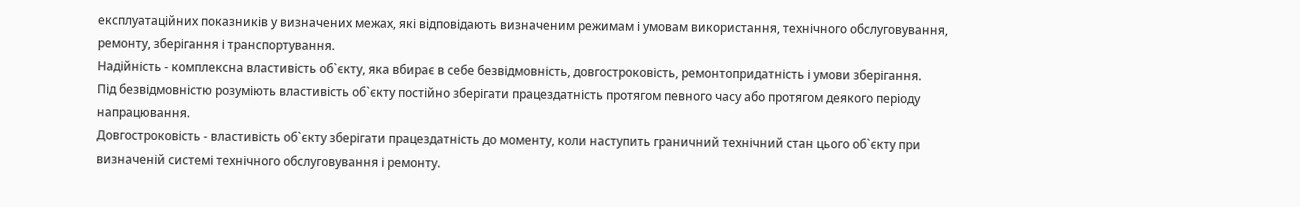експлуатаційних показників у визначених межах, які відповідають визначеним режимам і умовам використання, технічного обслуговування, ремонту, зберігання і транспортування.
Надійність - комплексна властивість об`єкту, яка вбирає в себе безвідмовність, довгостроковість, ремонтопридатність і умови зберігання.
Під безвідмовністю розуміють властивість об`єкту постійно зберігати працездатність протягом певного часу або протягом деякого періоду напрацювання.
Довгостроковість - властивість об`єкту зберігати працездатність до моменту, коли наступить граничний технічний стан цього об`єкту при визначеній системі технічного обслуговування і ремонту.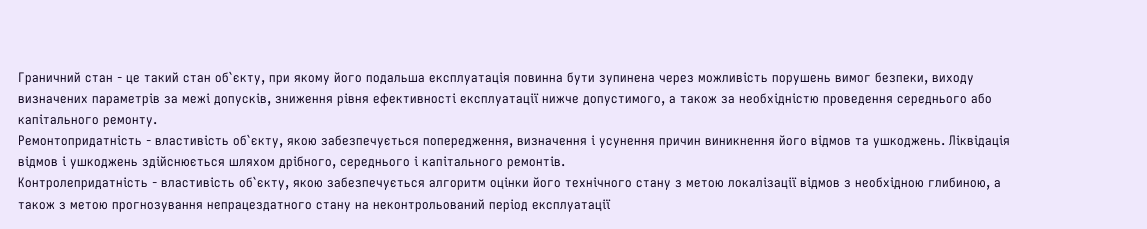Граничний стан - це такий стан об`єкту, при якому його подальша експлуатація повинна бути зупинена через можливість порушень вимог безпеки, виходу визначених параметрів за межі допусків, зниження рівня ефективності експлуатації нижче допустимого, а також за необхідністю проведення середнього або капітального ремонту.
Ремонтопридатність - властивість об`єкту, якою забезпечується попередження, визначення і усунення причин виникнення його відмов та ушкоджень. Ліквідація відмов і ушкоджень здійснюється шляхом дрібного, середнього і капітального ремонтів.
Контролепридатність - властивість об`єкту, якою забезпечується алгоритм оцінки його технічного стану з метою локалізації відмов з необхідною глибиною, а також з метою прогнозування непрацездатного стану на неконтрольований період експлуатації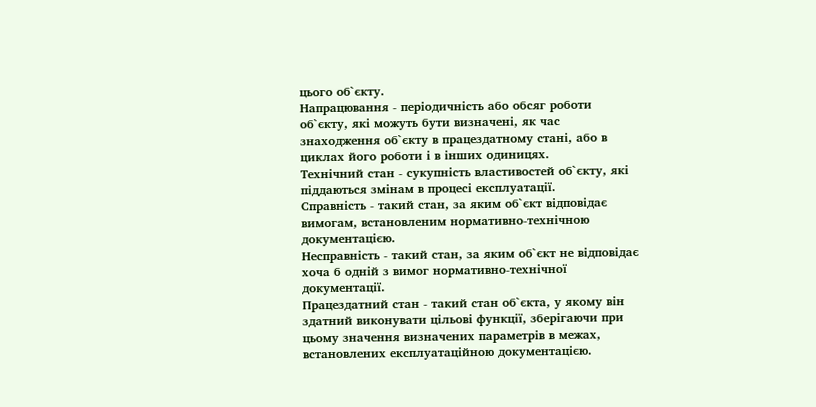цього об`єкту.
Напрацювання - періодичність або обсяг роботи об`єкту, які можуть бути визначені, як час знаходження об`єкту в працездатному стані, або в циклах його роботи і в інших одиницях.
Технічний стан - сукупність властивостей об`єкту, які піддаються змінам в процесі експлуатації.
Справність - такий стан, за яким об`єкт відповідає вимогам, встановленим нормативно-технічною документацією.
Несправність - такий стан, за яким об`єкт не відповідає хоча б одній з вимог нормативно-технічної документації.
Працездатний стан - такий стан об`єкта, у якому він здатний виконувати цільові функції, зберігаючи при цьому значення визначених параметрів в межах, встановлених експлуатаційною документацією.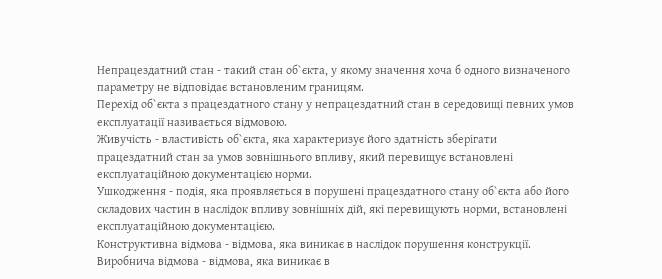Непрацездатний стан - такий стан об`єкта, у якому значення хоча б одного визначеного параметру не відповідає встановленим границям.
Перехід об`єкта з працездатного стану у непрацездатний стан в середовищі певних умов експлуатації називається відмовою.
Живучість - властивість об`єкта, яка характеризує його здатність зберігати працездатний стан за умов зовнішнього впливу, який перевищує встановлені експлуатаційною документацією норми.
Ушкодження - подія, яка проявляється в порушені працездатного стану об`єкта або його складових частин в наслідок впливу зовнішніх дій, які перевищують норми, встановлені експлуатаційною документацією.
Конструктивна відмова - відмова, яка виникає в наслідок порушення конструкції.
Виробнича відмова - відмова, яка виникає в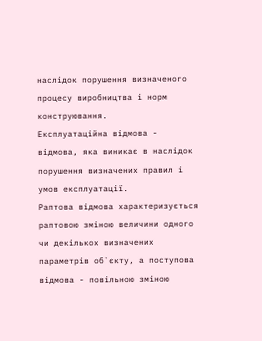наслідок порушення визначеного процесу виробництва і норм конструювання.
Експлуатаційна відмова - відмова, яка виникає в наслідок порушення визначених правил і умов експлуатації.
Раптова відмова характеризується раптовою зміною величини одного чи декількох визначених параметрів об`єкту, а поступова відмова - повільною зміною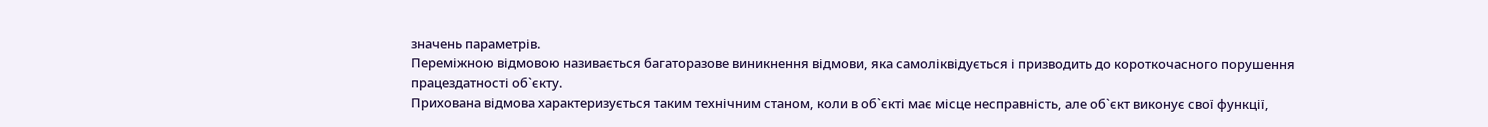значень параметрів.
Переміжною відмовою називається багаторазове виникнення відмови, яка самоліквідується і призводить до короткочасного порушення працездатності об`єкту.
Прихована відмова характеризується таким технічним станом, коли в об`єкті має місце несправність, але об`єкт виконує свої функції,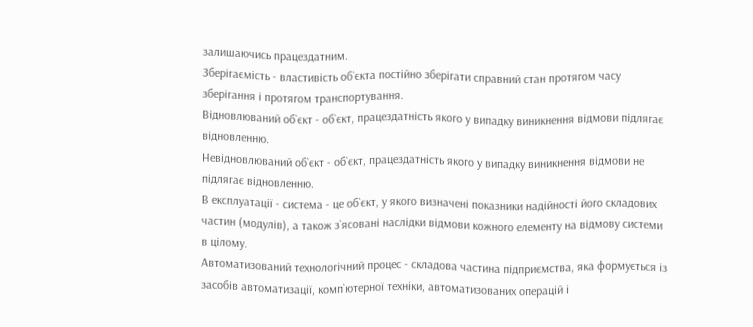залишаючись працездатним.
Зберігаємість - властивість об`єкта постійно зберігати справний стан протягом часу зберігання і протягом транспортування.
Відновлюваний об`єкт - об`єкт, працездатність якого у випадку виникнення відмови підлягає відновленню.
Невідновлюваний об`єкт - об`єкт, працездатність якого у випадку виникнення відмови не підлягає відновленню.
В експлуатації - система - це об`єкт, у якого визначені показники надійності його складових частин (модулів), а також з`ясовані наслідки відмови кожного елементу на відмову системи в цілому.
Автоматизований технологічний процес - складова частина підприємства, яка формується із засобів автоматизації, комп`ютерної техніки, автоматизованих операцій і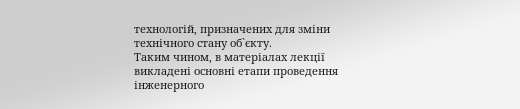технологій, призначених для зміни технічного стану об`єкту.
Таким чином, в матеріалах лекції викладені основні етапи проведення інженерного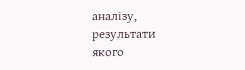аналізу, результати якого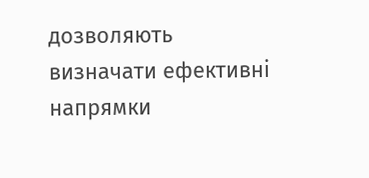дозволяють визначати ефективні напрямки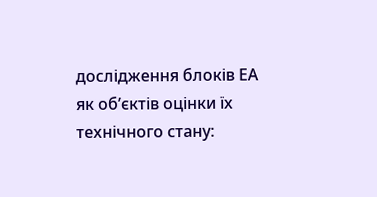дослідження блоків ЕА як об’єктів оцінки їх технічного стану: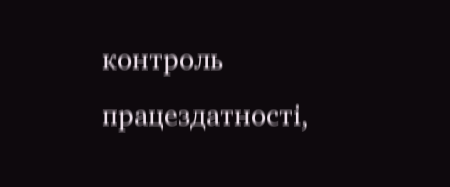контроль працездатності,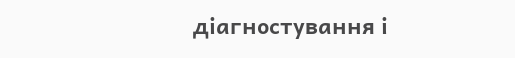діагностування і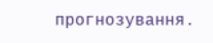прогнозування.